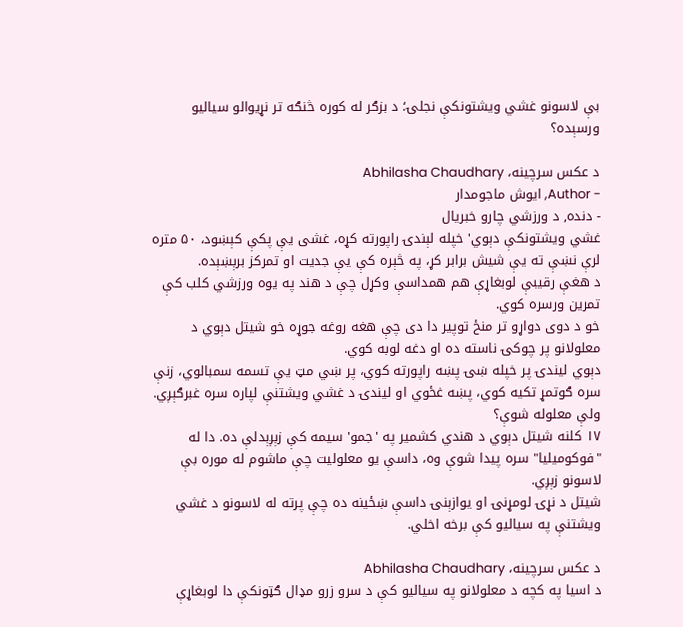بې لاسونو غشي ویشتونکې نجلۍ؛ د بزګر له کوره څنګه تر نړیوالو سیالیو ورسېده؟

د عکس سرچینه، Abhilasha Chaudhary
- Author, ایوش ماجومدار
- دنده, د ورزشي چارو خبریال
غشي ویشتونکې دېوي' خپله لېندۍ راپورته کړه، غشی یې پکې کېښود، ۵۰ متره لرې نښې ته یې شیش برابر کړ، په څېره کې یې جدیت او تمرکز برېښېده.
د هغې رقیبې لوبغاړې هم همداسې وکړل چې د هند په یوه ورزشي کلب کې تمرین ورسره کوي.
خو د دوی دواړو تر منځ توپیر دا دی چې هغه روغه جوړه خو شیتل دېوي د معلولانو پر چوکۍ ناسته ده او دغه لوبه کوي.
دېوي لیندۍ پر خپله ښۍ پښه راپورته کوي، پر ښي مټ یې تسمه سمبالوي، زنې سره ګوتمړ تکیه کوي، پښه غځوي او لیندۍ د غشي ویشتنې لپاره سره غبرګېږي.
ولې معلوله شوې؟
۱۷ کلنه شیتل دېوي د هندي کشمیر په 'جمو' سیمه کې زېږېدلې ده. دا له "فوکومیلیا" سره پيدا شوې وه، داسې یو معلولیت چې ماشوم له موره بې لاسونو زېږي.
شیتل د نړۍ لومړنۍ او یوازېنۍ داسې ښځينه ده چې پرته له لاسونو د غشي ویشتنې په سیالیو کې برخه اخلي.

د عکس سرچینه، Abhilasha Chaudhary
د اسیا په کچه د معلولانو په سیالیو کې د سرو زرو مډال ګټونکې دا لوبغاړې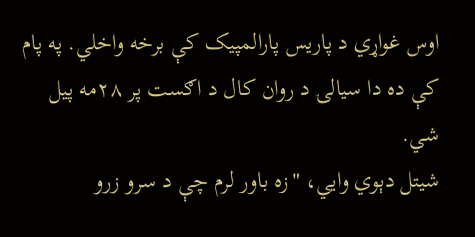اوس غواړي د پاریس پارالمپيک کې برخه واخلي. په پام کې ده دا سیالۍ د روان کال د اګست پر ۲۸مه پيل شي.
شیتل دېوي وايي، "زه باور لرم چې د سرو زرو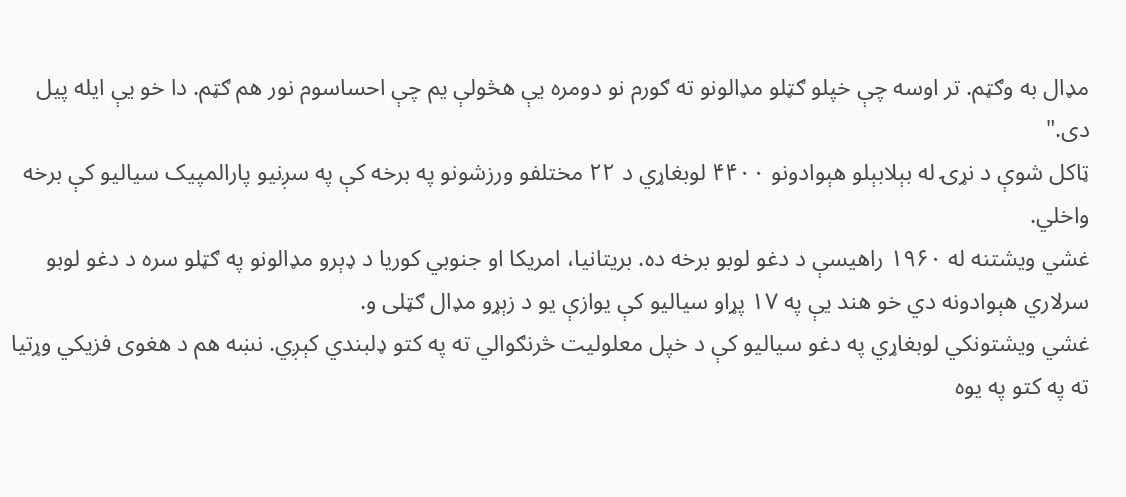مډال به وګټم. تر اوسه چې خپلو ګټلو مډالونو ته ګورم نو دومره یې هڅولې یم چې احساسوم نور هم ګټم. دا خو یې ایله پيل دی."
ټاکل شوې د نړۍ له بېلابېلو هېوادونو ۴۴۰۰ لوبغاړي د ۲۲ مختلفو ورزشونو په برخه کې په سږنیو پارالمپيک سیالیو کې برخه واخلي.
غشي ویشتنه له ۱۹۶۰ راهیسې د دغو لوبو برخه ده. بریتانیا، امریکا او جنوبي کوریا د ډېرو مډالونو په ګټلو سره د دغو لوبو سرلاري هېوادونه دي خو هند یې په ۱۷ پړاو سیالیو کې یوازې یو د زېړو مډال ګټلی و.
غشي ویشتونکي لوبغاړي په دغو سیالیو کې د خپل معلولیت څرنګوالي ته په کتو ډلبندي کېږي. نښه هم د هغوی فزیکي وړتیا ته په کتو په یوه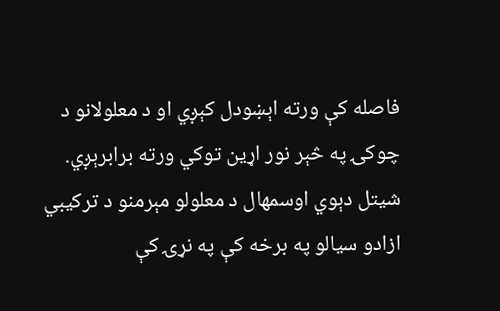فاصله کې ورته اېښودل کېږي او د معلولانو د چوکۍ په څېر نور اړین توکي ورته برابرېږي.
شیتل دېوي اوسمهال د معلولو مېرمنو د ترکیبي ازادو سیالو په برخه کې په نړۍ کې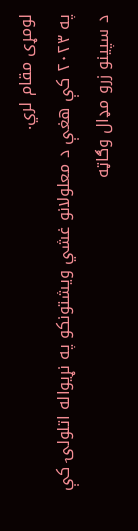لومړی مقام لري.
په ۲۰۲۳ کې هغې د معلولانو غشي ویشتونکو په نړیواله اتلولۍ کې د سپينو زرو مډال وګاټه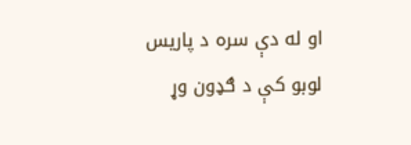او له دې سره د پاریس لوبو کې د ګډون وړ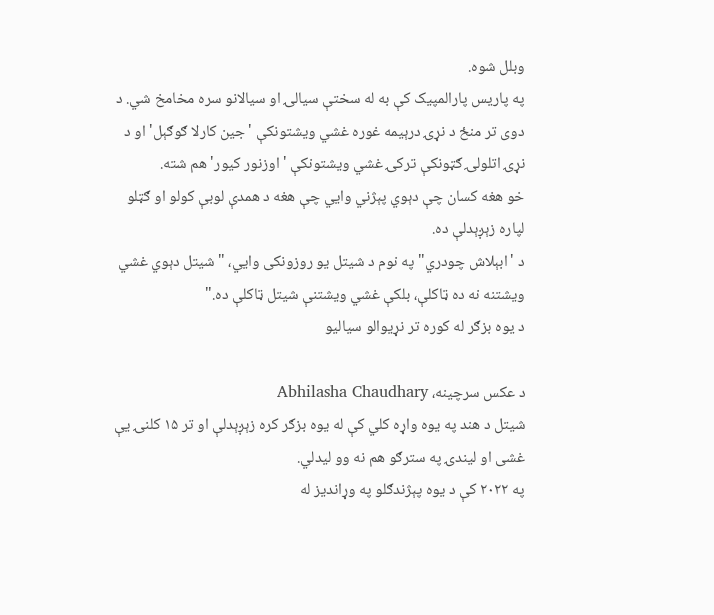وبلل شوه.
په پاریس پارالمپيک کې به له سختې سیالۍ او سیالانو سره مخامخ شي. د دوی تر منځ د نړۍ درېیمه غوره غشي ویشتونکې 'جین کارلا ګوګېل' او د نړۍ اتلولۍ ګټونکې ترکۍ غشي ویشتونکې 'اوزنور کیور' هم شته.
خو هغه کسان چې دېوي پېژني وايي چې هغه د همدې لوبې کولو او ګټلو لپاره زېږېدلې ده.
د 'ابېلاش چودري" په نوم د شیتل یو روزونکی وايي، "شیتل دېوي غشي ویشتنه نه ده ټاکلې، بلکې غشي ویشتنې شیتل ټاکلې ده."
د یوه بزګر له کوره تر نړیوالو سیالیو

د عکس سرچینه، Abhilasha Chaudhary
شیتل د هند په یوه واړه کلي کې له یوه بزګر کره زېږېدلې او تر ۱۵ کلنۍ یې غشی او لیندۍ په سترګو هم نه وو لیدلي.
په ۲۰۲۲ کې د یوه پېژندګلو په وړاندیز له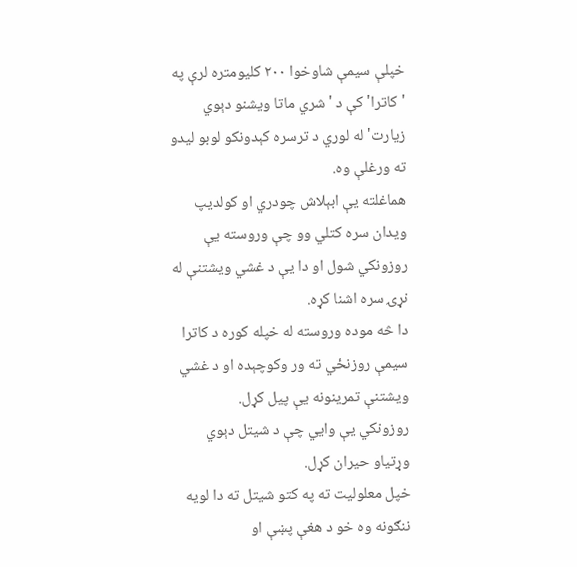خپلې سیمې شاوخوا ۲۰۰ کلیومتره لرې په 'کاترا' کې د 'شري ماتا ویشنو دېوي زیارت' له لوري د ترسره کېدونکو لوبو لیدو ته ورغلې وه.
هماغلته یې ابېلاش چودري او کولديپ ویدان سره کتلي وو چې وروسته یې روزونکي شول او دا یې د غشي ویشتنې له نړۍ سره اشنا کړه.
دا څه موده وروسته له خپله کوره د کاترا سیمې روزنځي ته ور وکوچېده او د غشي ویشتنې تمرینونه یې پیل کړل.
روزونکي یې وايي چې د شیتل دېوي وړتیاو حیران کړل.
خپل معلولیت ته په کتو شیتل ته دا لویه ننګونه وه خو د هغې پښې او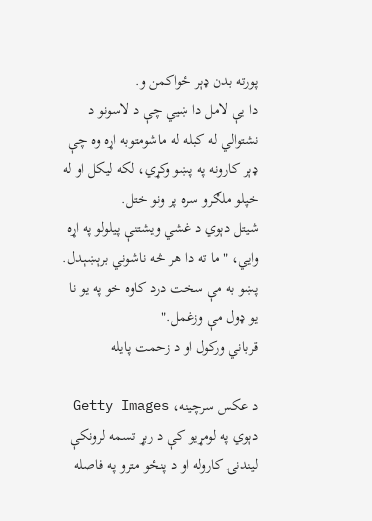پورته بدن ډېر ځواکمن و.
دا یې لامل دا ښيي چې د لاسونو د نشتوالي له کبله له ماشومتوبه اړه وه چې ډېر کارونه په پښو وکړي، لکه لیکل او له خپلو ملګرو سره پر ونو ختل.
شیتل دېوي د غشي ویشتنې پيلولو په اړه وايي، "ما ته دا هر څه ناشوني برېښېدل. پښو به مې سخت درد کاوه خو په یو نا یو ډول مې وزغمل."
قرباني ورکول او د زحمت پایله

د عکس سرچینه، Getty Images
دېوي په لومړیو کې د ربړ تسمه لرونکې لیندنۍ کاروله او د پنځو مترو په فاصله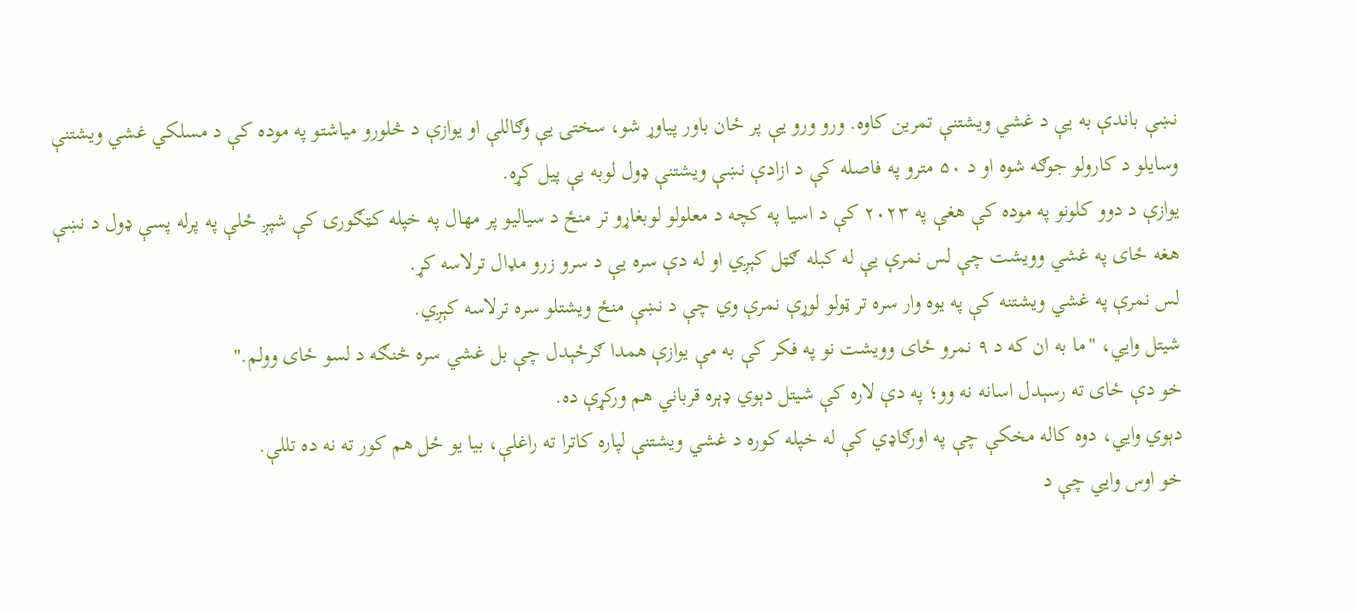نښې باندې به یې د غشي ویشتنې تمرین کاوه. ورو ورو یې پر ځان باور پياوړ شو، سختۍ یې وګاللې او یوازې د څلورو میاشتو په موده کې د مسلکي غشي ویشتنې وسایلو د کارولو جوګه شوه او د ۵۰ مترو په فاصله کې د ازادې نښې ویشتنې ډول لوبه یې پیل کړه.
یوازې د دوو کلونو په موده کې هغې په ۲۰۲۳ کې د اسیا په کچه د معلولو لوبغاړو تر منځ د سیالیو پر مهال په خپله کټګورۍ کې شپږ ځلې په پرله پسې ډول د نښې هغه ځای په غشي وویشت چې لس نمرې یې له کبله ګټل کېږي او له دې سره یې د سرو زرو مډال ترلاسه کړ.
لس نمرې په غشي ویشتنه کې په یوه وار سره تر ټولو لوړې نمرې وي چې د نښې منځ ویشتلو سره ترلاسه کېږي.
شیتل وايي، "ما به ان که د ۹ نمرو ځای وویشت نو په فکر کې به مې یوازې همدا ګرځېدل چې بل غشي سره څنګه د لسو ځای وولم."
خو دې ځای ته رسېدل اسانه نه وو؛ په دې لاره کې شیتل دېوي ډېره قرباني هم ورکړې ده.
دېوي وايي، دوه کاله مخکې چې په اورګاډي کې له خپله کوره د غشي ویشتنې لپاره کاترا ته راغلې، بیا یو ځل هم کور ته نه ده تللې.
خو اوس وايي چې د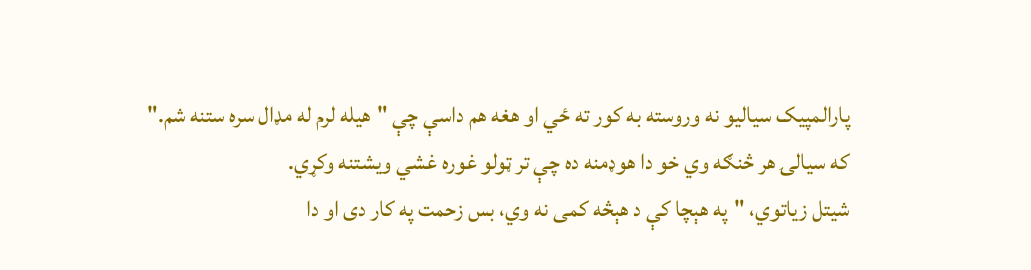پارالمپيک سیالیو نه وروسته به کور ته ځي او هغه هم داسې چې "هیله لرم له مډال سره ستنه شم."
که سیالۍ هر څنګه وي خو دا هوډمنه ده چې تر ټولو غوره غشي ویشتنه وکړي.
شیتل زیاتوي، "په هېچا کې د هېڅه کمی نه وي، بس زحمت په کار دی او دا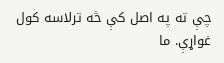چې ته په اصل کې څه ترلاسه کول غواړې. ما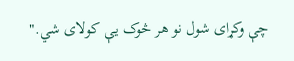چې وکړای شول نو هر څوک یې کولای شي."